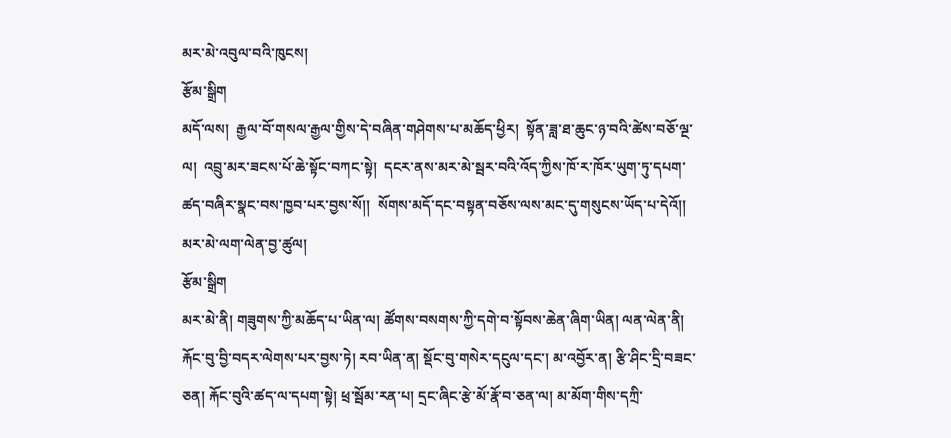མར་མེ་འབུལ་བའི་ཁུངས།
རྩོམ་སྒྲིག
མདོ་ལས།  རྒྱལ་བོ་གསལ་རྒྱལ་གྱིས་དེ་བཞིན་གཤེགས་པ་མཆོད་ཕྱིར།  སྟོན་ཟླ་ཐ་ཆུང་ཉ་བའི་ཚེས་བཅོ་ལྔ་ལ།  འབྲུ་མར་ཟངས་པོ་ཆེ་སྟོང་བཀང་སྟེ།  དངར་ནས་མར་མེ་སྦར་བའི་འོད་ཀྱིས་ཁོ་ར་ཁོར་ཡུག་ཏུ་དཔག་ཚད་བཞིར་སྣང་བས་ཁྱབ་པར་བྱས་སོ།།  སོགས་མདོ་དང་བསྟན་བཅོས་ལས་མང་དུ་གསུངས་ཡོད་པ་དེའོ།།
མར་མེ་ལག་ལེན་བྱ་ཚུལ།
རྩོམ་སྒྲིག
མར་མེ་ནི། གཟུགས་ཀྱི་མཆོད་པ་ཡིན་ལ། ཚོགས་བསགས་ཀྱི་དགེ་བ་སྟོབས་ཆེན་ཞིག་ཡིན། ལན་ལེན་ནི། རྐོང་བུ་བྱི་བདར་ལེགས་པར་བྱས་ཏེ། རབ་ཡིན་ན། སྡོང་བུ་གསེར་དངུལ་དང་། མ་འབྱོར་ན། རྩི་ཤིང་དྲི་བཟང་ཅན། རྐོང་བུའི་ཚད་ལ་དཔག་སྟེ། ཕྲ་སྦོམ་རན་པ། དྲང་ཞིང་རྩེ་མོ་རྣོ་བ་ཅན་ལ། མ་མོག་གིས་དཀྲི་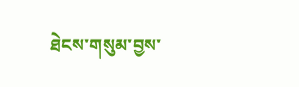ཐེངས་གསུམ་བྱས་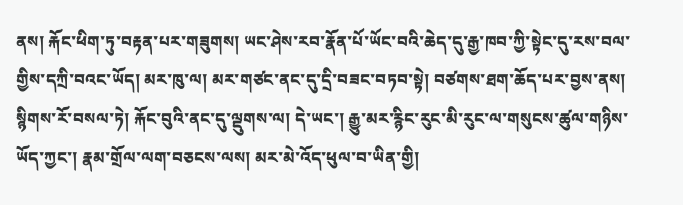ནས། རྐོང་ཕིག་ཏུ་བརྟན་པར་གཟུགས། ཡང་ཤེས་རབ་རྣོན་པོ་ཡོང་བའི་ཆེད་དུ་རྒྱ་ཁབ་ཀྱི་སྟེང་དུ་རས་བལ་གྱིས་དཀྲི་བའང་ཡོད། མར་ཁུ་ལ། མར་གཙང་ནང་དུ་དྲི་བཟང་བཏབ་སྟེ། བཙགས་ཐག་ཆོད་པར་བྱས་ནས། སྙིགས་རོ་བསལ་ཏེ། རྐོང་བུའི་ནང་དུ་ལྡུགས་ལ། དེ་ཡང་། རྒྱུ་མར་རྙིང་རུང་མི་རུང་ལ་གསུངས་ཚུལ་གཉིས་ཡོད་ཀྱང་། རྣམ་གྲོལ་ལག་བཅངས་ལས། མར་མེ་འོད་ཕུལ་བ་ཡིན་གྱི།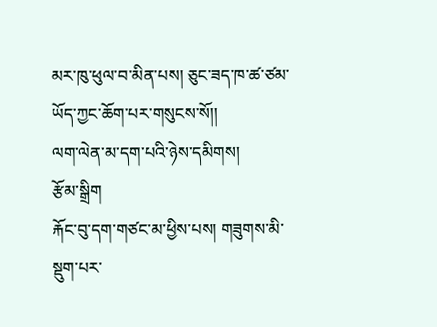མར་ཁུ་ཕུལ་བ་མིན་པས། ཅུང་ཟད་ཁ་ཚ་ཙམ་ཡོད་ཀྱང་ཆོག་པར་གསུངས་སོ།།
ལག་ལེན་མ་དག་པའི་ཉེས་དམིགས།
རྩོམ་སྒྲིག
རྐོང་བུ་དག་གཙང་མ་ཕྱིས་པས། གཟུགས་མི་སྡུག་པར་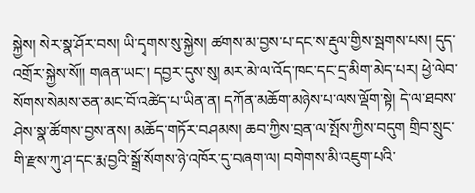སྐྱེས། སེར་སྣ་ཤོར་བས། ཡི་དྭགས་སུ་སྐྱེས། ཚགས་མ་བྱས་པ་དང་ས་རྡུལ་གྱིས་སྦགས་པས། དུད་འགྲོར་སྐྱེས་སོ།། གཞན་ཡང་། དབྱར་དུས་སུ། མར་མེ་ལ་འོད་ཁང་དང་དྲ་མིག་མེད་པར། ཕྱེ་ལེབ་སོགས་སེམས་ཅན་མང་བོ་འཚེད་པ་ཡིན་ན། དཀོན་མཆོག་མཉེས་པ་ལས་ལྡོག་སྟེ། དེ་ལ་ཐབས་ཤེས་སྣ་ཚོགས་བྱས་ནས། མཆོད་གཏོར་བཤམས། ཆབ་ཀྱིས་བྲན་ལ་སྤོས་ཀྱིས་བདུག གྲིབ་སྲུང་གི་རྫས་ཀུ་ཤ་དང་རྨ་བྱའི་སྒྲོ་སོགས་ཉེ་འཁོར་དུ་བཞག་ལ། བགེགས་མི་འཇུག་པའི་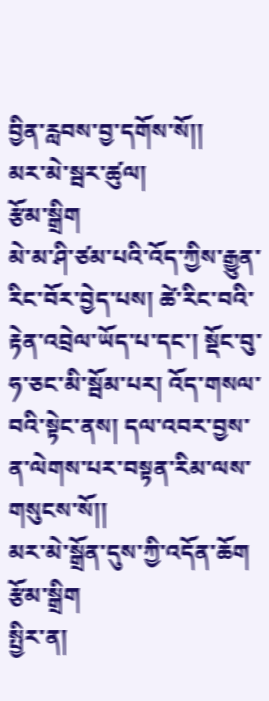བྱིན་རླབས་བྱ་དགོས་སོ།།
མར་མེ་སྦར་ཚུལ།
རྩོམ་སྒྲིག
མེ་མ་ཤི་ཙམ་པའི་འོད་ཀྱིས་རྒྱུན་རིང་བོར་བྱེད་པས། ཚེ་རིང་བའི་རྟེན་འབྲེལ་ཡོད་པ་དང་། སྡོང་བུ་ཧ་ཅང་མི་སྦོམ་པར། འོད་གསལ་བའི་སྟེང་ནས། དལ་འབར་བྱས་ན་ལེགས་པར་བསྟན་རིམ་ལས་གསུངས་སོ།།
མར་མེ་སྒྲོན་དུས་ཀྱི་འདོན་ཆོག
རྩོམ་སྒྲིག
སྤྱིར་ན།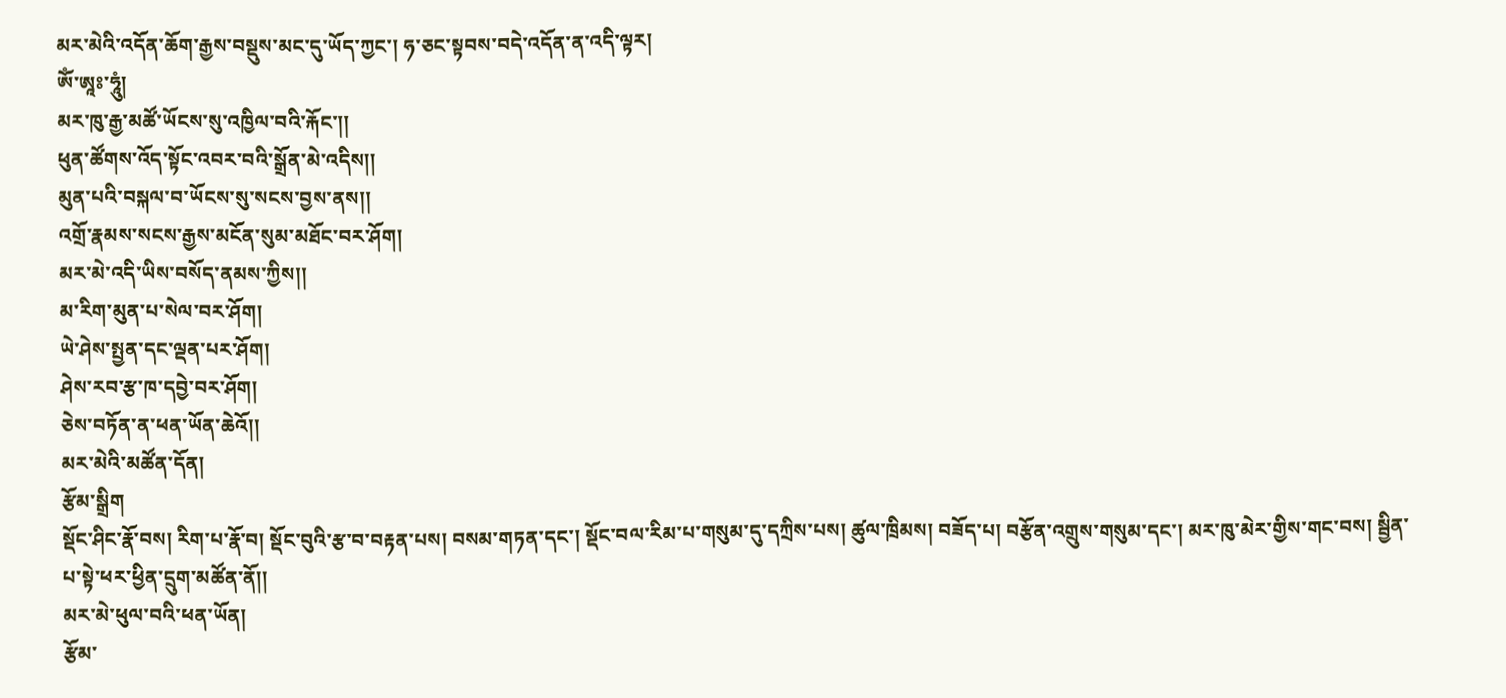མར་མེའི་འདོན་ཆོག་རྒྱས་བསྡུས་མང་དུ་ཡོད་ཀྱང་། ཧ་ཅང་སྟབས་བདེ་འདོན་ན་འདི་ལྟར།
ཨོཾ་ཨཱཿ་ཧཱུཾ།
མར་ཁུ་རྒྱ་མཚོ་ཡོངས་སུ་འཁྱིལ་བའི་རྐོང་།།
ཕུན་ཚོགས་འོད་སྟོང་འབར་བའི་སྒྲོན་མེ་འདིས།།
མུན་པའི་བསྐལ་བ་ཡོངས་སུ་སངས་བྱས་ནས།།
འགྲོ་རྣམས་སངས་རྒྱས་མངོན་སུམ་མཐོང་བར་ཤོག།
མར་མེ་འདི་ཡིས་བསོད་ནམས་ཀྱིས།།
མ་རིག་མུན་པ་སེལ་བར་ཤོག།
ཡེ་ཤེས་སྤྱན་དང་ལྡན་པར་ཤོག།
ཤེས་རབ་རྩ་ཁ་དབྱེ་བར་ཤོག།
ཅེས་བཏོན་ན་ཕན་ཡོན་ཆེའོ།།
མར་མེའི་མཚོན་དོན།
རྩོམ་སྒྲིག
སྡོང་ཤིང་རྣོ་བས། རིག་པ་རྣོ་བ། སྡོང་བུའི་རྩ་བ་བརྟན་པས། བསམ་གཏན་དང་། སྡོང་བལ་རིམ་པ་གསུམ་དུ་དཀྲིས་པས། ཚུལ་ཁྲིམས། བཟོད་པ། བརྩོན་འགྲུས་གསུམ་དང་། མར་ཁུ་མེར་གྱིས་གང་བས། སྦྱིན་པ་སྟེ་ཕར་ཕྱིན་དྲུག་མཚོན་ནོ།།
མར་མེ་ཕུལ་བའི་ཕན་ཡོན།
རྩོམ་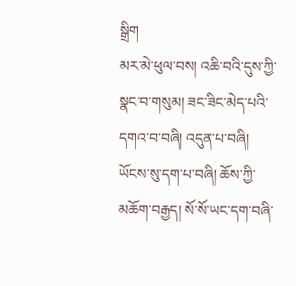སྒྲིག
མར་མེ་ཕུལ་བས། འཆི་བའི་དུས་ཀྱི་སྣང་བ་གསུམ། ཟང་ཟིང་མེད་པའི་དགའ་བ་བཞི། འདུན་པ་བཞི། ཡོངས་སུ་དག་པ་བཞི། ཆོས་ཀྱི་མཆོག་བརྒྱད། སོ་སོ་ཡང་དག་བཞི་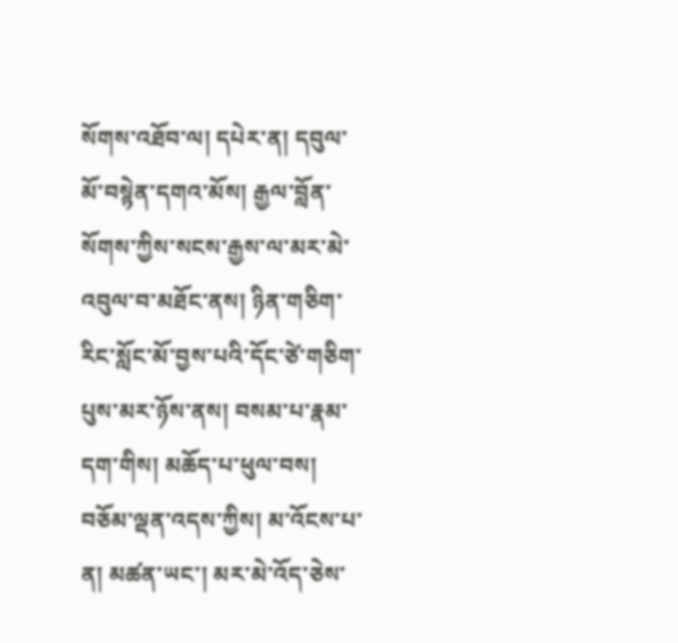སོགས་འཐོབ་ལ། དཔེར་ན། དབུལ་མོ་བསྙེན་དགའ་མོས། རྒྱལ་བློན་སོགས་ཀྱིས་སངས་རྒྱས་ལ་མར་མེ་འབུལ་བ་མཐོང་ནས། ཉིན་གཅིག་རིང་སློང་མོ་བྱས་པའི་དོང་ཙེ་གཅིག་པུས་མར་ཉོས་ནས། བསམ་པ་རྣམ་དག་གིས། མཆོད་པ་ཕུལ་བས། བཅོམ་ལྡན་འདས་ཀྱིས། མ་འོངས་པ་ན། མཚན་ཡང་། མར་མེ་འོད་ཅེས་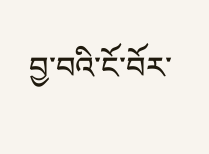བྱ་བའི་ངོ་བོར་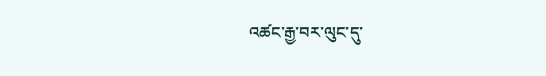འཚང་རྒྱ་བར་ལུང་དུ་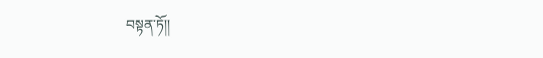བསྟན་ཏོ།།